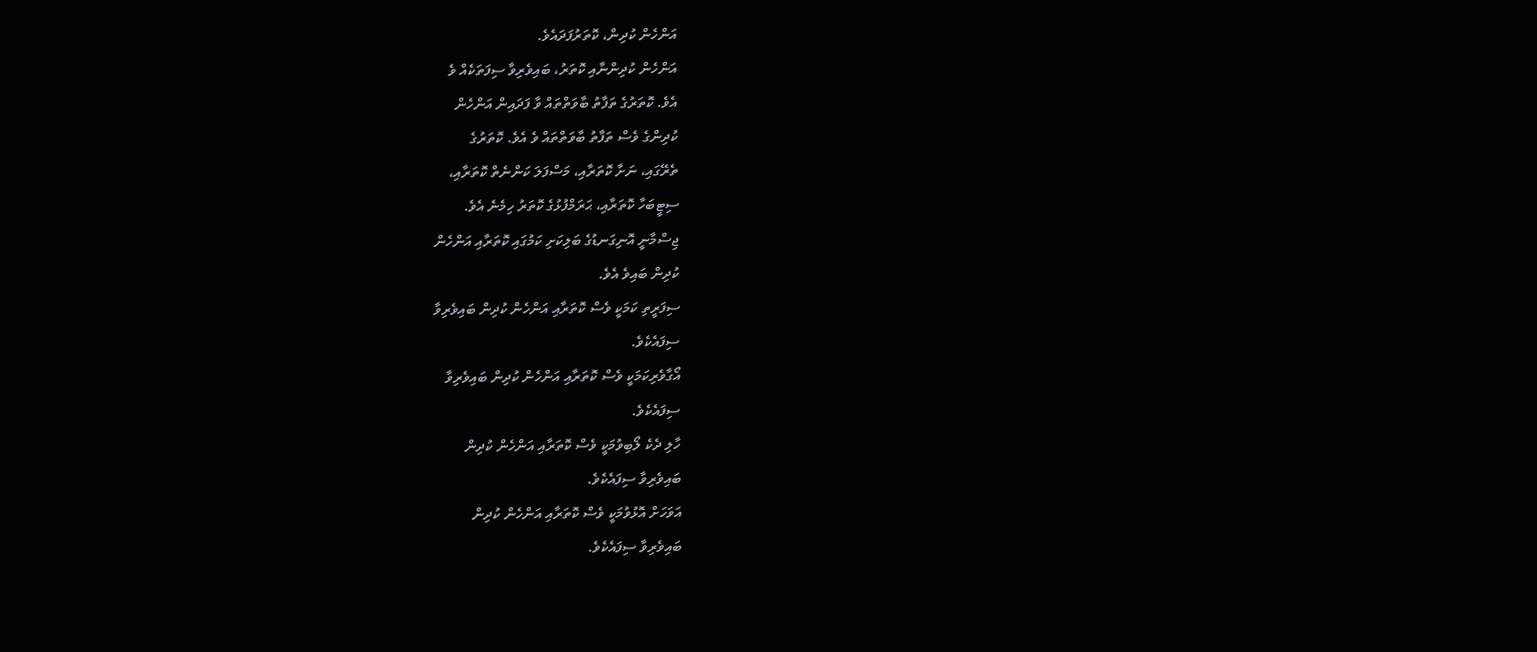އަންހެން ކުދިން، ކޮތަރުފަދައެވެ.
އަންހެން ކުދިންނާއި ކޮތަރު، ބައިވެރިވާ ސިފަތަކެއް ވެ
އެވެ. ކޮތަރުގެ ތަފާތު ބާވަތްތައް ވާ ފަދައިން އަންހެން
ކުދިންގެ ވެސް ތަފާތު ބާވަތްތައް ވެ އެވެ. ކޮތަރުގެ
ތެރޭގައި، ނަށާ ކޮތަރާއި، މަސްފަލަ ކަންނެތް ކޮތަރާއި،
ސިޓީބަހާ ކޮތަރާއި، ޙަރަމްފުޅުގެ ކޮތަރު ހިމެނެ އެވެ.
ޖިސްމާނީ އޮނިގަނޑުގެ ބަލިކަށި ކަމުގައި ކޮތަރާއި އަންހެން
ކުދިން ބައިވެ އެވެ.
ސިފަރީތި ކަމަކީ ވެސް ކޮތަރާއި އަންހެން ކުދިން ބައިވެރިވާ
ސިފައެކެވެ.
އޯގާވެރިކަމަކީ ވެސް ކޮތަރާއި އަންހެން ކުދިން ބައިވެރިވާ
ސިފައެކެވެ.
ހާލި ދެކެ ލޯބިވުމަކީ ވެސް ކޮތަރާއި އަންހެން ކުދިން
ބައިވެރިވާ ސިފައެކެވެ.
އަވަހަށް އޮޅުވުމަކީ ވެސް ކޮތަރާއި އަންހެން ކުދިން
ބައިވެރިވާ ސިފައެކެވެ.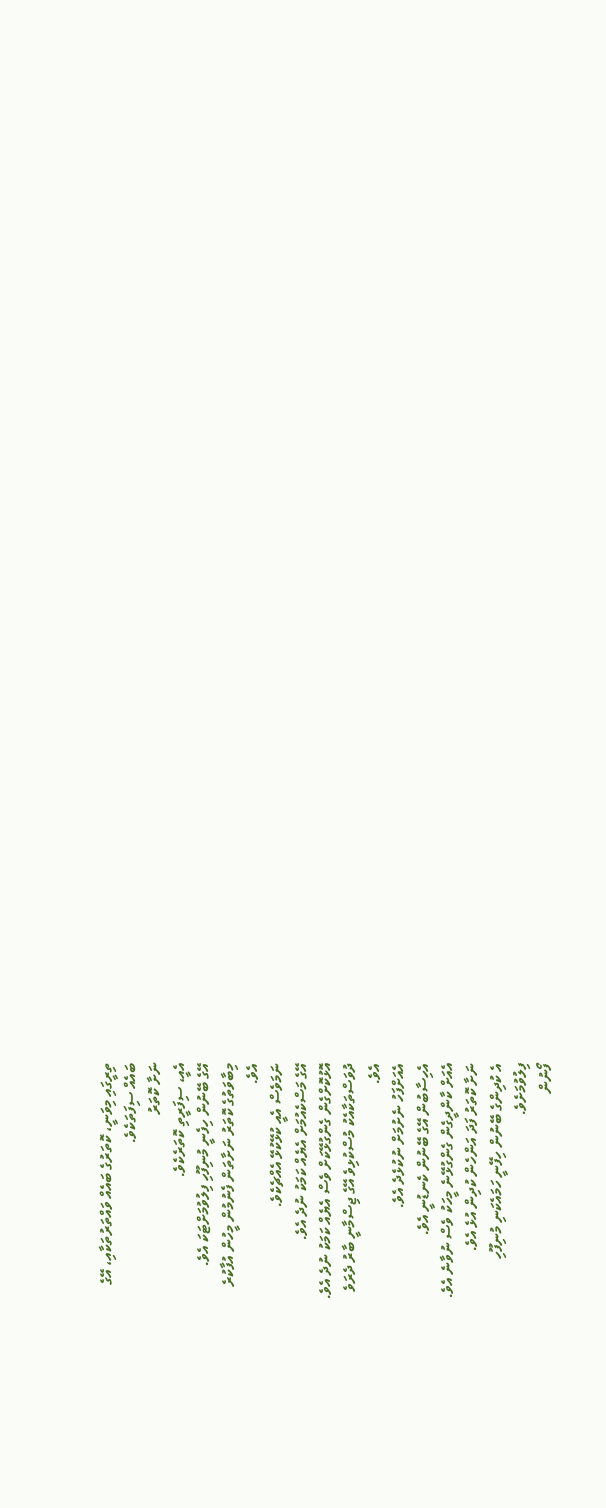ތިރީގައި މިވަނީ، ކޮތަރުގެ ބައެއް ވައްތަރުތަކާއި، އޭގެ
ބައެއް ސިފަތަކެވެ.
ނަށާ ކޮތަރު
އެއީ، ސިފަރީތި ކޮތަރެކެވެ.
އޭގެ ބޭނުން ހިފެނީ މުނިފޫހި ފިލުވުމަށްޓަކަ އެވެ.
މިބާވަތުގެ ކޮތަރު ނަށާތަން ފެނުމުން މީހުން އުފާކުރެ
އެވެ.
ނަމަވެސް އެއީ ކުޅޭކުޅޭ އެއްޗެކެވެ.
އޭގެ މަސްކެއުމަށް އެޔެއް ކަމަކު ނުދެ އެވެ.
އޮޅުކޮށްގެން ގެންގުޅޭކަށް ވެސް އެޔެއް ކަމަކު ނުދެ އެވެ.
ދުވަސްތަކާއެކު މުސްކުޅިވެ އޭގެ ޖިސްމާނީ ބާރު ދެރަވެ
އެވެ.
އެއަށްފަހު ނެށުމަށް ނުކުޅެދެ އެވެ.
އެހިސާބުން އޭގެ ބޭނުން ކެނޑުނީ އެވެ.
އެއަށް ކާންދީގެން ގެންގުޅޭނެ މީހަކު ވެސް ނުވާނެ އެވެ.
ނަށާ ކޮތަރު ފަދަ އަންހެން ކުދިން އުޅެ އެވެ.
އެ ކުދިންގެ ބޭނުން ހިފޭނީ ހަމައެކަނި މުނިފޫހި
ފިލުވުމަށެވެ.
ފޯނުން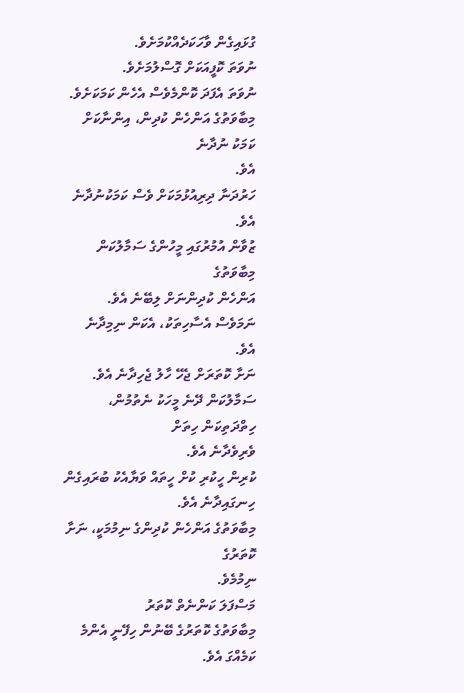ގުޅައިގެން ވާހަކަދެއްކުމަށެވެ.
ނުވަތަ ކޮފީއަކަށް ގޮސްލުމަށެވެ.
ނުވަތަ އެފަދަ ކޮންމެވެސް އެހެން ކަމަކަށެވެ.
މިބާވަތުގެ އަންހެން ކުދިން، އިންނާކަށް ކަމަކު ނުދާނެ
އެވެ.
ހަރުދަނާ ދިރިއުޅުމަކަށް ވެސް ކަމަކުނުދާނެ އެވެ.
ޒުވާން އުމުރުގައި މީހުންގެ ސަމާލުކަން މިބާވަތުގެ
އަންހެން ކުދިންނަށް ލިބޭނެ އެވެ.
ނަމަވެސް އެސާހިތަކު، އެކަން ނިމިދާނެ އެވެ.
ނަށާ ކޮތަރަށް ޖެހޭ ހާލު ޖެހިދާނެ އެވެ.
ސަމާލުކަން ދޭނެ މީހަކު ނެތުމުން، ހިތްދަތިކަން ހިތަށް
ވެރިވެދާނެ އެވެ.
ކުރިން ހީކުރި ކުށް ހީތައް ވަޔާއެކު ބުރައިގެން
ހިނގައިދާނެ އެވެ.
މިބާވަތުގެ އަންހެން ކުދިންގެ ނިމުމަކީ، ނަށާ ކޮތަރުގެ
ނިމުމެވެ.
މަސްފަލަ ކަންނެތް ކޮތަރު
މިބާވަތުގެ ކޮތަރުގެ ބޭނުން ހިފޭނީ އެންމެ ކަމެއްގަ އެވެ.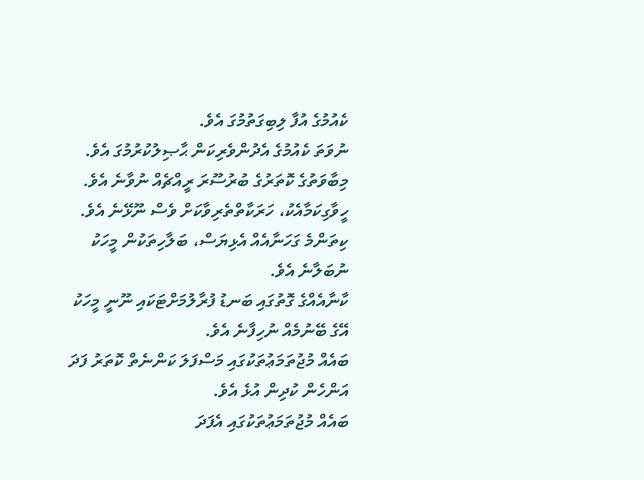ކެއުމުގެ އުފާ ލިބިގަތުމުގަ އެވެ.
ނުވަތަ ކެއުމުގެ އެދުންވެރިކަން ޙާޞިލުކުރުމުގަ އެވެ.
މިބާވަތުގެ ކޮތަރުގެ ބުރުސޫރަ ރީއްޗެއް ނުވާނެ އެވެ.
ހީވާގިކަމާއެކު، ހަރަކާތްތެރިވާކަށް ވެސް ނޫޅޭނެ އެވެ.
ކިތަންމެ ގަހަނާއެއް އެޅިޔަސް، ބަލާހިތަކުން މީހަކު
ނުބަލާނެ އެވެ.
ކާނާއެއްގެ ގޮތުގައި ބަނޑު ފުރާލުމަށްޓަކައި ނޫނީ މީހަކު
އޭގެ ބޭނުމެއް ނުހިފާނެ އެވެ.
ބައެއް މުޖުތަމަޢުތަކުގައި މަސްފަލަ ކަންނެތް ކޮތަރު ފަދަ
އަންހެން ކުދިން އުޅެ އެވެ.
ބައެއް މުޖުތަމަޢުތަކުގައި އެފަދަ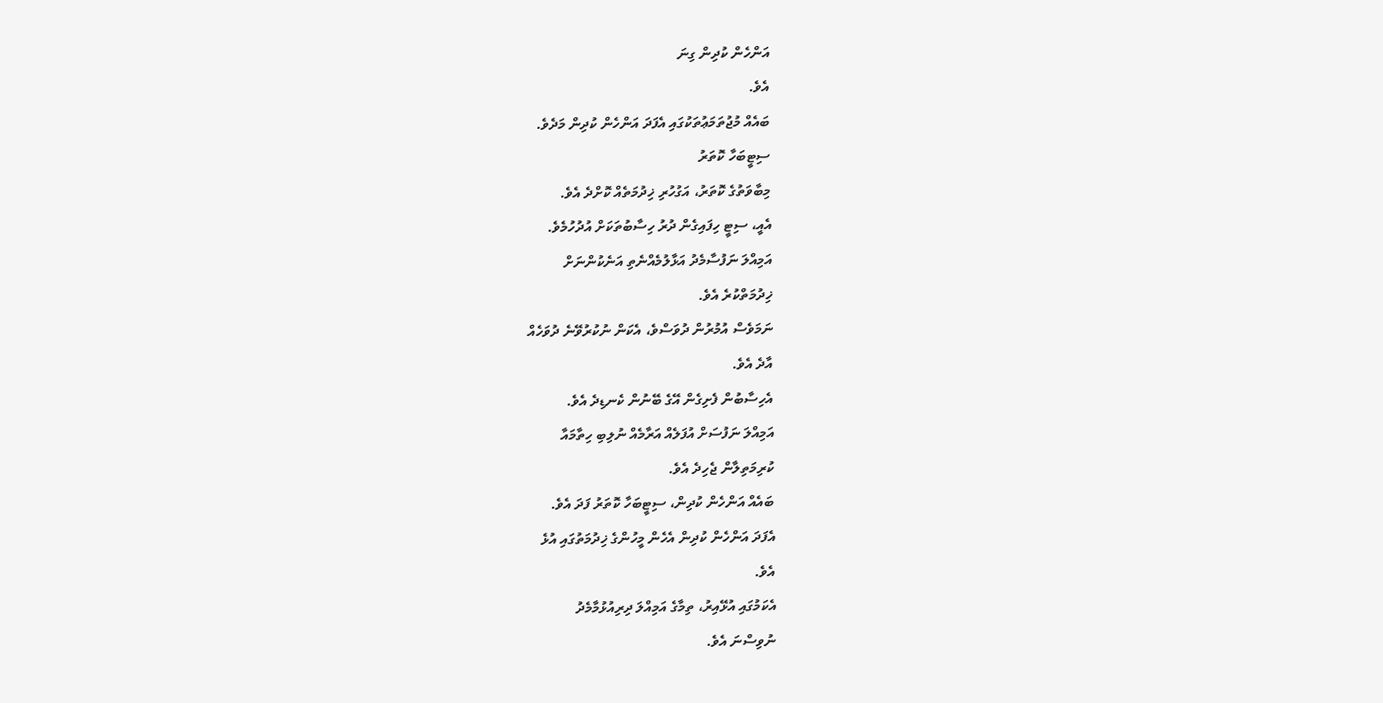އަންހެން ކުދިން ގިނަ
އެވެ.
ބައެއް މުޖުތަމަޢުތަކުގައި އެފަދަ އަންހެން ކުދިން މަދެވެ.
ސިޓީބަހާ ކޮތަރު
މިބާވަތުގެ ކޮތަރު، އަގުހުރި ޚިދުމަތެއް ކޮށްދެ އެވެ.
އެއީ، ސިޓީ ހިފައިގެން ދުރު ހިސާބުތަކަށް އުދުހުމެވެ.
އަމިއްލަ ނަފުސާމެދު އަޅާލުމެއްނެތި އަނެކުންނަށް
ޚިދުމަތްކުރެ އެވެ.
ނަމަވެސް އުމުރުން ދުވަސްވެ، އެކަން ނުކުރުވޭނެ ދުވަހެއް
އާދެ އެވެ.
އެހިސާބުން ފެށިގެން އޭގެ ބޭނުން ކެނޑިދެ އެވެ.
އަމިއްލަ ނަފުސަށް އުފަލެއް އަރާމެއް ނުލިބި ހިތާމައާ
ކުރިމަތިލާން ޖެހިދެ އެވެ.
ބައެއް އަންހެން ކުދިން، ސިޓީބަހާ ކޮތަރު ފަދަ އެވެ.
އެފަދަ އަންހެން ކުދިން އެހެން މީހުންގެ ޚިދުމަތުގައި އުޅެ
އެވެ.
އެކަމުގައި އުޅޭއިރު، ތިމާގެ އަމިއްލަ ދިރިއުޅުމާމެދު
ނުވިސްނަ އެވެ.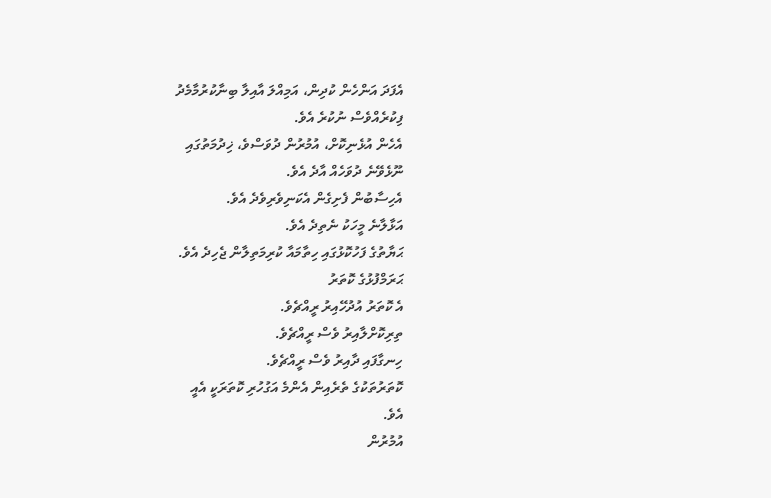އެފަދަ އަންހެން ކުދިން، އަމިއްލަ އާއިލާ ބިނާކުރުމާމެދު
ފިކުރެއްވެސް ނުކުރެ އެވެ.
އެހެން އުޅެނިކޮށް، އުމުރުން ދުވަސްވެ، ޚިދުމަތުގައި
ނޫޅެވޭނެ ދުވަހެއް އާދެ އެވެ.
އެހިސާބުން ފެށިގެން އެކަނިވެރިވެދެ އެވެ.
އަޅާލާނެ މީހަކު ނެތިދެ އެވެ.
ޙަޔާތުގެ ފަހުކޮޅުގައި ހިތާމައާ ކުރިމަތިލާން ޖެހިދެ އެވެ.
ޙަރަމްފުޅުގެ ކޮތަރު
އެ ކޮތަރު އުދުހޭއިރު ރީއްޗެވެ.
ތިރިކޮށްލާއިރު ވެސް ރީއްޗެވެ.
ހިނގާފައި ދާއިރު ވެސް ރީއްޗެވެ.
ކޮތަރުތަކުގެ ތެރެއިން އެންމެ އަގުހުރި ކޮތަރަކީ އެއީ
އެވެ.
އުމުރުން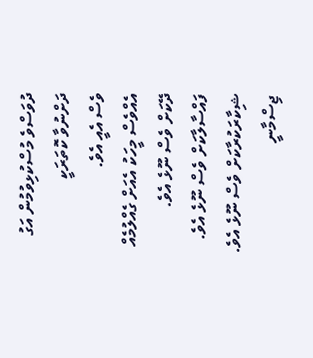ދުވަސްވެ މުސްކުޅިވުމުން އަގު ދަށްނުވާ ކޮތަރަކީ
ވެސް އެއީ އެވެ.
އެއްވެސް މީހަކު އެއަށް ގެއްލުމެއް ދޭކަށް ވެސް ނޫޅެ އެވެ.
ފައްސާލާކަށް ވެސް ނޫޅެ އެވެ.
ޝިކާރަކުރާކަށް ވެސް ނޫޅެ އެވެ.
ޖިސްމާނީ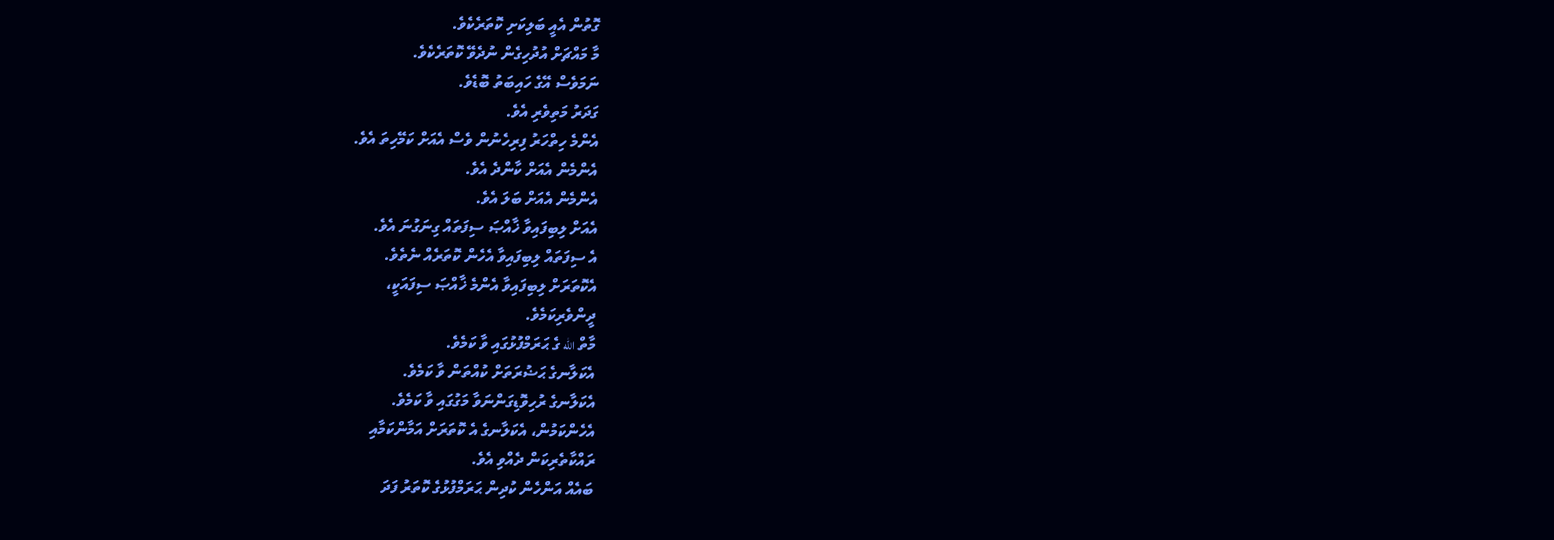ގޮތުން އެއީ ބަލިކަށި ކޮތަރެކެވެ.
މާ މައްޗަށް އުދުހިގެން ނުދެވޭ ކޮތަރެކެވެ.
ނަމަވެސް އޭގެ ހައިބަތު ބޮޑެވެ.
ގަދަރު މަތިވެރި އެވެ.
އެންމެ ހިތްހަރު ފިރިހެނުން ވެސް އެއަށް ކަމޭހިތަ އެވެ.
އެންމެން އެއަށް ކާންދެ އެވެ.
އެންމެން އެއަށް ބަލަ އެވެ.
އެއަށް ލިބިފައިވާ ޚާއްޞަ ސިފަތައް ގިނަގުނަ އެވެ.
އެ ސިފަތައް ލިބިފައިވާ އެހެން ކޮތަރެއް ނެތެވެ.
އެކޮތަރަށް ލިބިފައިވާ އެންމެ ޚާއްޞަ ސިފައަކީ،
ދީންވެރިކަމެވެ.
މާތް الله ގެ ޙަރަމްފުޅުގައި ވާ ކަމެވެ.
އެކަލާނގެ ޙަޟުރަތަށް ކުއްތަން ވާ ކަމެވެ.
އެކަލާނގެ ރުހިވޮޑިގަންނަވާ މަގުގައި ވާ ކަމެވެ.
އެހެންކަމުން، އެކަލާނގެ އެ ކޮތަރަށް އަމާންކަމާއި
ރައްކާތެރިކަން ދެއްވި އެވެ.
ބައެއް އަންހެން ކުދިން ޙަރަމްފުޅުގެ ކޮތަރު ފަދަ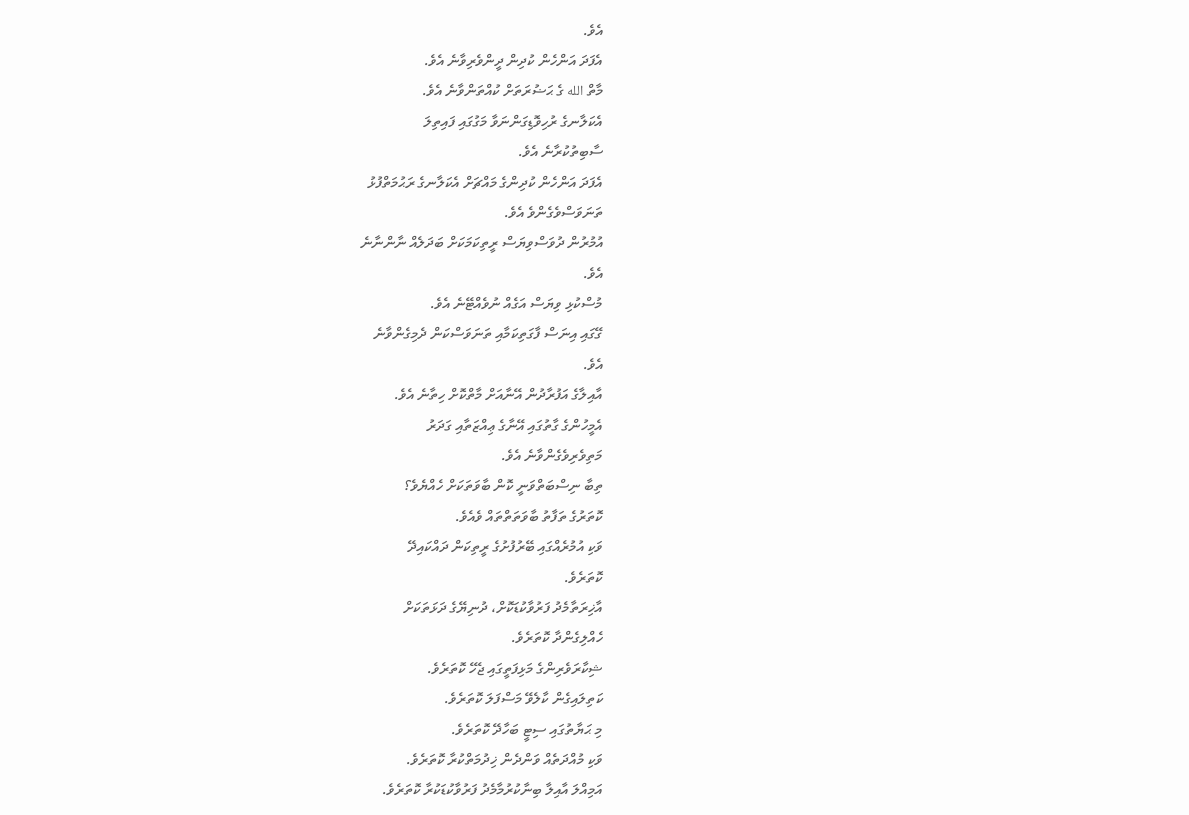އެވެ.
އެފަދަ އަންހެން ކުދިން ދީންވެރިވާނެ އެވެ.
މާތް الله ގެ ޙަޟުރަތަށް ކުއްތަންވާނެ އެވެ.
އެކަލާނގެ ރުހިވޮޑިގަންނަވާ މަގުގައި ފައިތިލަ
ސާބިތުކުރާނެ އެވެ.
އެފަދަ އަންހެން ކުދިންގެ މައްޗަށް އެކަލާނގެ ރަޙުމަތްފުޅު
ތަނަވަސްވެގެންވެ އެވެ.
އުމުރުން ދުވަސްވިޔަސް ރީތިކަމަކަށް ބަދަލެއް ނާންނާނެ
އެވެ.
މުސްކުޅި ވިޔަސް އަގެއް ނުވެއްޓޭނެ އެވެ.
ގޭގައި އިނަސް ފާގަތިކަމާއި ތަނަވަސްކަން ދެމިގެންވާނެ
އެވެ.
އާއިލާގެ އަފުރާދުން އޭނާއަށް މާތްކޮށް ހިތާނެ އެވެ.
އެމީހުންގެ ގާތުގައި އޭނާގެ ޢިއްޒަތާއި ގަދަރު
މަތިވެރިވެގެންވާނެ އެވެ.
ތިބާ ނިސްބަތްވަނީ ކޮން ބާވަތަކަށް ހެއްޔެވެ؟
ކޮތަރުގެ ތަފާތު ބާވަތަތްތައް ވެއެވެ.
ވަކި އުމުރެއްގައި ބޭރުފުށުގެ ރީތިކަން ދައްކައިދޭ
ކޮތަރެވެ.
އާޚިރަތާމެދު ފަރުވާކުޑަކޮށް، ދުނިޔޭގެ ދަޅަތަކަށް
ހެއްލިގެންދާ ކޮތަރެވެ.
ޝިކާރަވެރިންގެ މަޅިފަތީގައި ޖެހޭ ކޮތަރެވެ.
ކަތިލައިގެން ކާލެވޭ މަސްފަލަ ކޮތަރެވެ.
މި ޙަޔާތުގައި ސިޓީ ބަހާދޭ ކޮތަރެވެ.
ވަކި މުއްދަތެއް ވަންދެން ޚިދުމަތްކުރާ ކޮތަރެވެ.
އަމިއްލަ އާއިލާ ބިނާކުރުމާމެދު ފަރުވާކުޑަކުރާ ކޮތަރެވެ.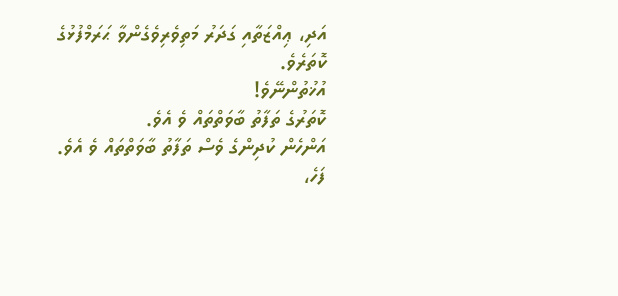އަދި، ޢިއްޒަތާއި ގަދަރު މަތިވެރިވެގެންވާ ޙަރަމްފުޅުގެ
ކޮތަރެވެ.
އުޚުތުންނޭވެ!
ކޮތަރުގެ ތަފާތު ބާވަތްތައް ވެ އެވެ.
އަންހެން ކުދިންގެ ވެސް ތަފާތު ބާވަތްތައް ވެ އެވެ.
ފަހެ،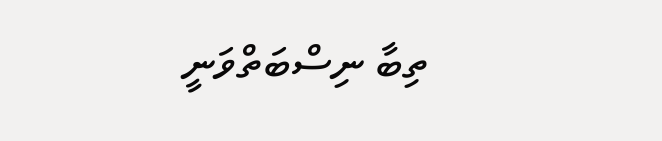ތިބާ ނިސްބަތްވަނީ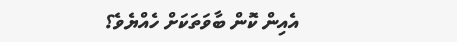އެއިން ކޮން ބާވަތަކަށް ހެއްޔެވެ؟